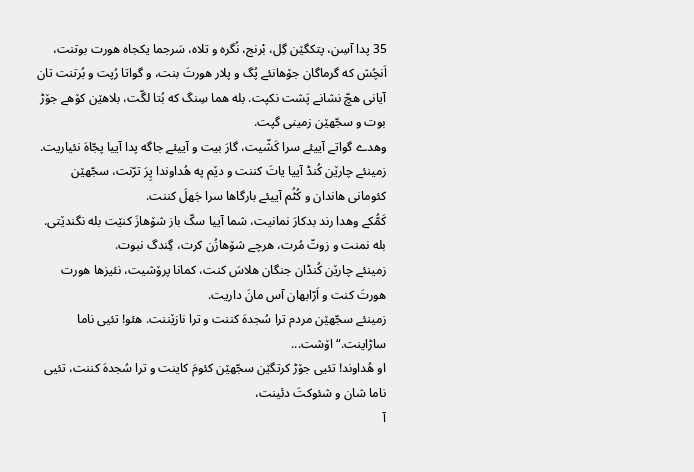35 پدا آسِن، پتکگێن گِل، بْرنج، نُگره و تلاه، سَرجما یکجاه هورت بوتنت، اَنچُش که گرماگان جۆهانئے پُگ و پلار هورتَ بنت، و گواتا رُپت و بُرتنت تان آیانی هچّ نشانے پَشت نکپت. بله هما سِنگ که بُتا لگّت، بلاهێن کۆهے جۆڑ بوت و سجّهێن زمینی گپت.
وهدے گواتے آییئے سرا کَشّیت، گارَ بیت و آییئے جاگه پدا آییا پجّاهَ نئیاریت.
زمینئے چارێن کُنڈ آییا یاتَ کننت و دێم په هُداوندا پِرَ ترّنت، سجّهێن کئومانی هاندان و کُٹُم آییئے بارگاها سرا جَهلَ کننت.
کَمُّکے وهدا رند بدکارَ نمانیت، شما آییا سکّ باز شۆهازَ کنێت بله نگندێتی.
بله نمنت و زوتّ مُرت، هرچے شۆهازُن کرت، گِندگ نبوت.
زمینئے چارێن کُنڈان جنگان هلاسَ کنت، کمانا پرۆشیت، نئیزها هورت هورتَ کنت و اَرّابهان آس مانَ داریت.
زمینئے سجّهێن مردم ترا سُجدهَ کننت و ترا نازێننت. هئو! تئیی ناما ساڑاینت.“ اۆشت...
او هُداوند! تئیی جۆڑ کرتگێن سجّهێن کئومَ کاینت و ترا سُجدهَ کننت، تئیی ناما شان و شئوکتَ دئینت،
آ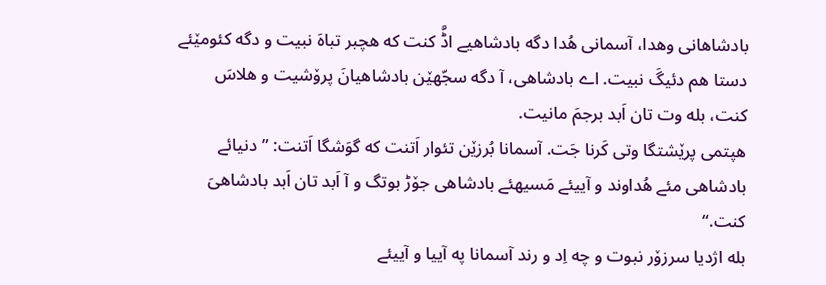بادشاهانی وهدا، آسمانی هُدا دگه بادشاهیے اڈَّ کنت که هچبر تباهَ نبیت و دگه کئومێئے دستا هم دئیگَ نبیت. اے بادشاهی، آ دگه سجّهێن بادشاهیانَ پرۆشیت و هلاسَ کنت، بله وت تان اَبد برجمَ مانیت.
هپتمی پرێشتگا وتی کَرنا جَت. آسمانا بُرزێن تئوار اَتنت که گوَشگا اَتنت: ”دنیائے بادشاهی مئے هُداوند و آییئے مَسیهئے بادشاهی جۆڑ بوتگ و آ اَبد تان اَبد بادشاهیَ کنت.“
بله اژدیا سرزۆر نبوت و چه اِد و رند آسمانا په آییا و آییئے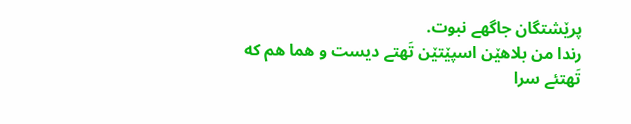پرێشتگان جاگهے نبوت.
رندا من بلاهێن اسپێتێن تَهتے دیست و هما هم که تَهتئے سرا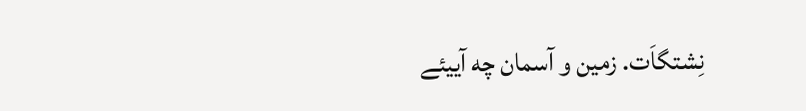نِشتگاَت. زمین و آسمان چه آییئے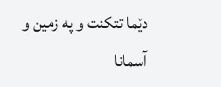دێما تتکنت و په زمین و آسمانا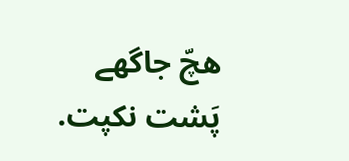هچّ جاگهے پَشت نکپت.